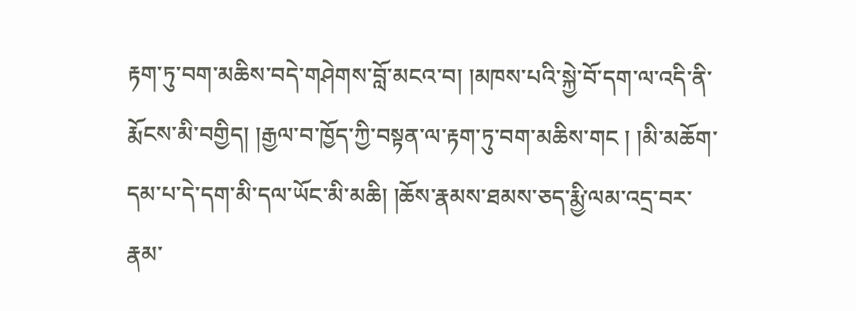རྟག་ཏུ་བག་མཆིས་བདེ་གཤེགས་བློ་མངའ་བ། །མཁས་པའི་སྐྱེ་བོ་དག་ལ་འདི་ནི་རྨོངས་མི་བགྱིད། །རྒྱལ་བ་ཁྱོད་ཀྱི་བསྟན་ལ་རྟག་ཏུ་བག་མཆིས་གང ། །མི་མཆོག་དམ་པ་དེ་དག་མི་དལ་ཡོང་མི་མཆི། །ཆོས་རྣམས་ཐམས་ཅད་རྨྱི་ལམ་འདྲ་བར་རྣམ་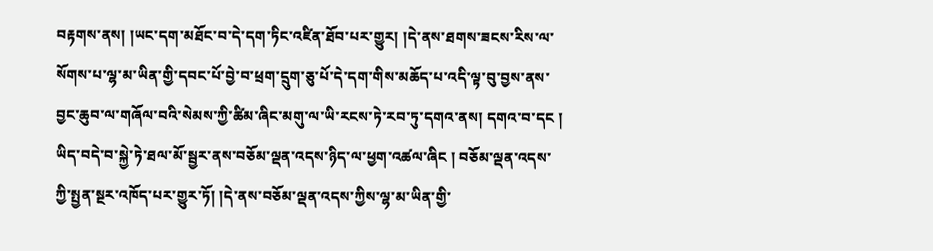བརྟགས་ནས། །ཡང་དག་མཐོང་བ་དེ་དག་ཏིང་འཛིན་ཐོབ་པར་གྱུར། །དེ་ནས་ཐགས་ཟངས་རིས་ལ་སོགས་པ་ལྷ་མ་ཡིན་གྱི་དབང་པོ་བྱེ་བ་ཕྲག་དྲུག་ཅུ་པོ་དེ་དག་གིས་མཆོད་པ་འདི་ལྟ་བུ་བྱས་ནས་བྱང་ཆུབ་ལ་གཞོལ་བའི་སེམས་ཀྱི་ཚིམ་ཞིང་མགུ་ལ་ཡི་རངས་ཏེ་རབ་ཏུ་དགའ་ནས། དགའ་བ་དང ། ཡིད་བདེ་བ་སྐྱེ་ཏེ་ཐལ་མོ་སྦྱར་ནས་བཅོམ་ལྡན་འདས་ཉིད་ལ་ཕྱག་འཚལ་ཞིང ། བཅོམ་ལྡན་འདས་ཀྱི་སྤྱན་སྔར་འཁོད་པར་གྱུར་ཏོ། །དེ་ནས་བཅོམ་ལྡན་འདས་ཀྱིས་ལྷ་མ་ཡིན་གྱི་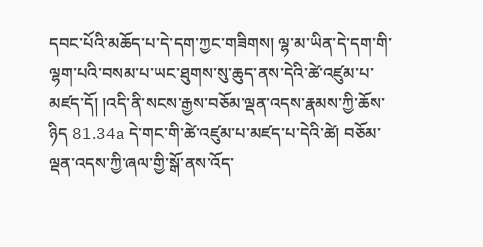དབང་པོའི་མཆོད་པ་དེ་དག་ཀྱང་གཟིགས། ལྷ་མ་ཡིན་དེ་དག་གི་ལྷག་པའི་བསམ་པ་ཡང་ཐུགས་སུ་ཆུད་ནས་དེའི་ཚེ་འཛུམ་པ་མཛད་དོ། །འདི་ནི་སངས་རྒྱས་བཅོམ་ལྡན་འདས་རྣམས་ཀྱི་ཆོས་ཉིད 81.34a དེ་གང་གི་ཚེ་འཛུམ་པ་མཛད་པ་དེའི་ཚེ། བཅོམ་ལྡན་འདས་ཀྱི་ཞལ་གྱི་སྒོ་ནས་འོད་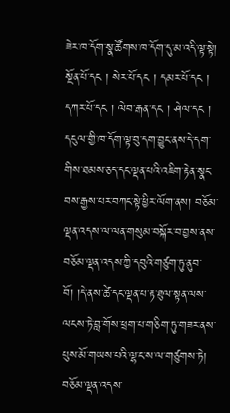ཟེར་ཁ་དོག་སྣ་ཚོགས་ཁ་དོག་དུ་མ་འདི་ལྟ་སྟེ། སྔོན་པོ་དང ། སེར་པོ་དང ། དམར་པོ་དང ། དཀར་པོ་དང ། ལེབ་རྒན་དང ། ཤེལ་དང ། དངུལ་གྱི་ཁ་དོག་ལྟ་བུ་དག་བྱུང་ནས་དེ་དག་གིས་ཐམས་ཅད་དང་ལྡན་པའི་འཇིག་རྟེན་སྣང་བས་རྒྱས་པར་བཀང་སྟེ་ཕྱིར་ལོག་ནས། བཅོམ་ལྡན་འདས་ལ་ལན་གསུམ་བསྐོར་བ་བྱས་ནས་བཅོམ་ལྡན་འདས་ཀྱི་དབུའི་གཙུག་ཏུ་ནུབ་བོ། །དེ་ནས་ཚེ་དང་ལྡན་པ་རྟ་ཐུལ་སྟན་ལས་ལངས་ཏེ་བླ་གོས་ཕྲག་པ་གཅིག་ཏུ་གཟར་ནས་པུས་མོ་གཡས་པའི་ལྷ་ང་ས་ལ་གཙུགས་ཏེ། བཅོམ་ལྡན་འདས་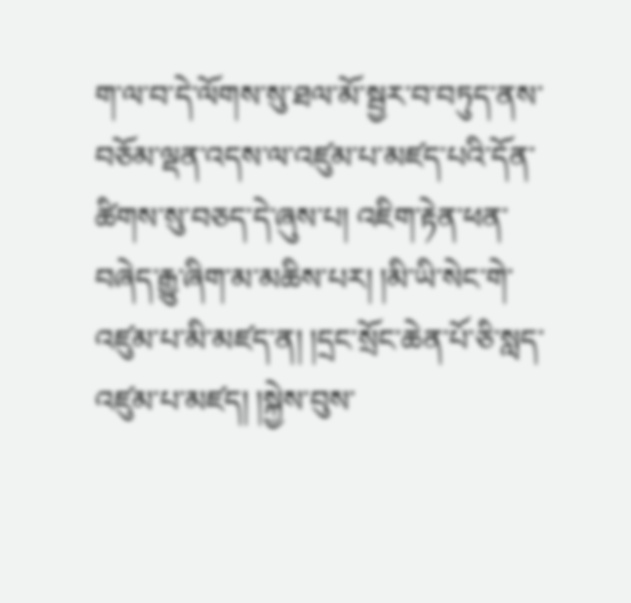ག་ལ་བ་དེ་ལོགས་སུ་ཐལ་མོ་སྦྱར་བ་བཏུད་ནས་བཅོམ་ལྡན་འདས་ལ་འཛུམ་པ་མཛད་པའི་དོན་ཚིགས་སུ་བཅད་དེ་ཞུས་པ། འཇིག་རྟེན་ཕན་བཞེད་རྒྱུ་ཞིག་མ་མཆིས་པར། །མི་ཡི་སེང་གེ་འཛུམ་པ་མི་མཛད་ན། །དྲང་སྲོང་ཆེན་པོ་ཅི་སླད་འཛུམ་པ་མཛད། །སྐྱེས་བུས་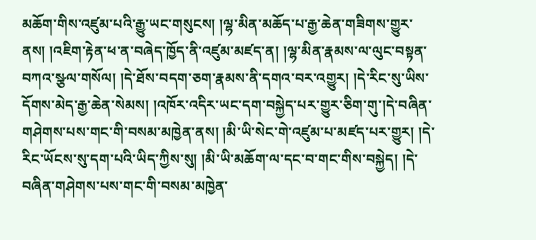མཆོག་གིས་འཛུམ་པའི་རྒྱུ་ཡང་གསུངས། །ལྷ་མིན་མཆོད་པ་རྒྱ་ཆེན་གཟིགས་གྱུར་ནས། །འཇིག་རྟེན་ཕ་ན་བཞེད་ཁྱོད་ནི་འཛུམ་མཛད་ན། །ལྷ་མིན་རྣམས་ལ་ལུང་བསྟན་བཀའ་སྩལ་གསོལ། །དེ་ཐོས་བདག་ཅག་རྣམས་ནི་དགའ་བར་འགྱུར། །དེ་རིང་སུ་ཡིས་དོགས་མེད་རྒྱ་ཆེན་སེམས། །འཁོར་འདིར་ཡང་དག་བསྐྱེད་པར་གྱུར་ཅིག་གུ་།དེ་བཞིན་གཤེགས་པས་གང་གི་བསམ་མཁྱེན་ནས། །མི་ཡི་སེང་གེ་འཛུམ་པ་མཛད་པར་གྱུར། །དེ་རིང་ཡོངས་སུ་དག་པའི་ཡིད་ཀྱིས་སུ། །མི་ཡི་མཆོག་ལ་དང་བ་གང་གིས་བསྐྱེད། །དེ་བཞིན་གཤེགས་པས་གང་གི་བསམ་མཁྱེན་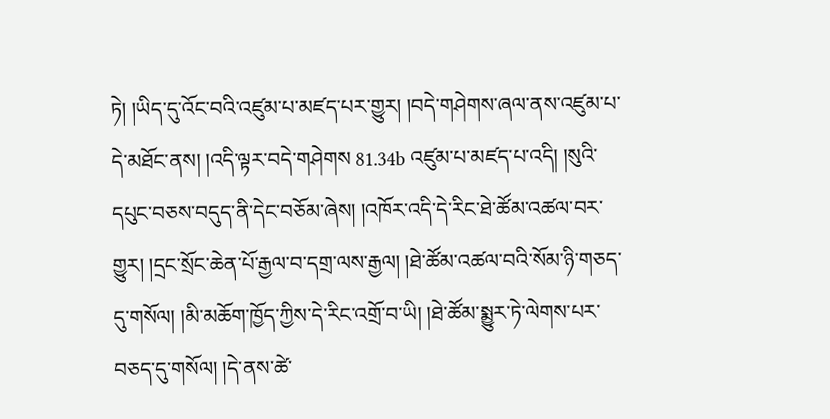ཏེ། །ཡིད་དུ་འོང་བའི་འཛུམ་པ་མཛད་པར་གྱུར། །བདེ་གཤེགས་ཞལ་ནས་འཛུམ་པ་དེ་མཐོང་ནས། །འདི་ལྟར་བདེ་གཤེགས 81.34b འཛུམ་པ་མཛད་པ་འདི། །སུའི་དཔུང་བཅས་བདུད་ནི་དེང་བཅོམ་ཞེས། །འཁོར་འདི་དེ་རིང་ཐེ་ཚོམ་འཚལ་བར་གྱུར། །དྲང་སྲོང་ཆེན་པོ་རྒྱལ་བ་དགྲ་ལས་རྒྱལ། །ཐེ་ཚོམ་འཚལ་བའི་སོམ་ཉི་གཅད་དུ་གསོལ། །མི་མཆོག་ཁྱོད་ཀྱིས་དེ་རིང་འགྲོ་བ་ཡི། །ཐེ་ཚོམ་སྨྱུར་ཏེ་ལེགས་པར་བཅད་དུ་གསོལ། །དེ་ནས་ཚེ་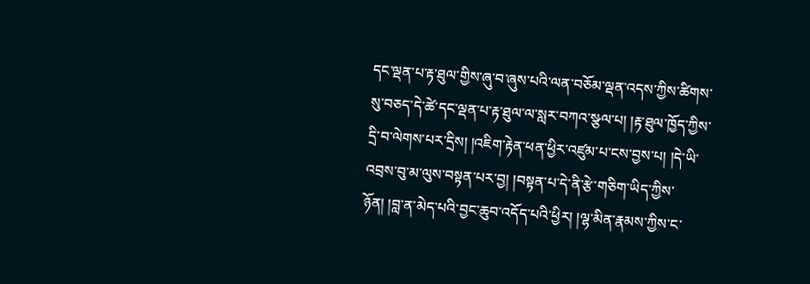དང་ལྡན་པ་རྟ་ཐུལ་གྱིས་ཞུ་བ་ཞུས་པའི་ལན་བཅོམ་ལྡན་འདས་ཀྱིས་ཚིགས་སུ་བཅད་དེ་ཚེ་དང་ལྡན་པ་རྟ་ཐུལ་ལ་སླར་བཀའ་སྩལ་པ། །རྟ་ཐུལ་ཁྱོད་ཀྱིས་དྲི་བ་ལེགས་པར་དྲིས། །འཇིག་རྟེན་ཕན་ཕྱིར་འཛུམ་པ་ངས་བྱས་པ། །དེ་ཡི་འབྲས་བུ་མ་ལུས་བསྟན་པར་བྱ། །བསྟན་པ་དེ་ནི་རྩེ་གཅིག་ཡིད་ཀྱིས་ཉོན། །བླ་ན་མེད་པའི་བྱང་ཆུབ་འདོད་པའི་ཕྱིར། །ལྷ་མིན་རྣམས་ཀྱིས་ང་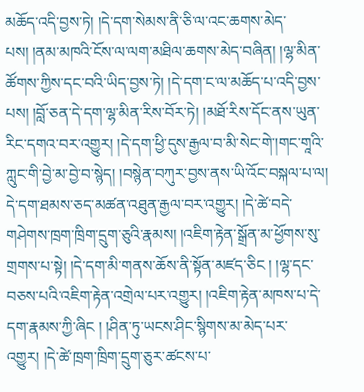མཆོད་འདི་བྱས་ཏེ། །དེ་དག་སེམས་ནི་ཅི་ལ་འང་ཆགས་མེད་པས། །ནམ་མཁའི་ངོས་ལ་ལག་མཐིལ་ཆགས་མེད་བཞིན། །ལྷ་མིན་ཚོགས་ཀྱིས་དང་བའི་ཡིད་བྱས་ཏེ། །དེ་དག་ང་ལ་མཆོད་པ་འདི་བྱས་པས། །བློ་ཅན་དེ་དག་ལྷ་མིན་རིས་བོར་ཏེ། །མཐོ་རིས་དོང་ནས་ཡུན་རིང་དགའ་བར་འགྱུར། །དེ་དག་ཕྱི་དུས་རྒྱལ་བ་མི་སེང་གེ་།གང་གཱའི་ཀླུང་གི་བྱེ་མ་བྱེ་བ་སྙེད། །བསྙེན་བཀུར་བྱས་ནས་ཡི་འོང་བསྐལ་པ་ལ། དེ་དག་ཐམས་ཅད་མཚན་འཐུན་རྒྱལ་བར་འགྱུར། །དེ་ཚེ་བདེ་གཤེགས་ཁྲག་ཁྲིག་དྲུག་ཅུའི་རྣམས། །འཇིག་རྟེན་སྒྲོན་མ་ཕྱོགས་སུ་གྲགས་པ་སྟེ། །དེ་དག་མི་གནས་ཆོས་ནི་སྟོན་མཛད་ཅིང ། །ལྷ་དང་བཅས་པའི་འཇིག་རྟེན་འགྲེལ་པར་འགྱུར། །འཇིག་རྟེན་མཁས་པ་དེ་དག་རྣམས་ཀྱི་ཞིང ། །ཤིན་ཏུ་ཡངས་ཤིང་སྙིགས་མ་མེད་པར་འགྱུར། །དེ་ཚེ་ཁྲག་ཁྲིག་དྲུག་ཅུར་ཚངས་པ་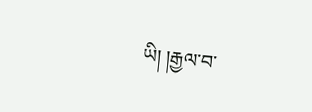ཡི། །རྒྱལ་བ་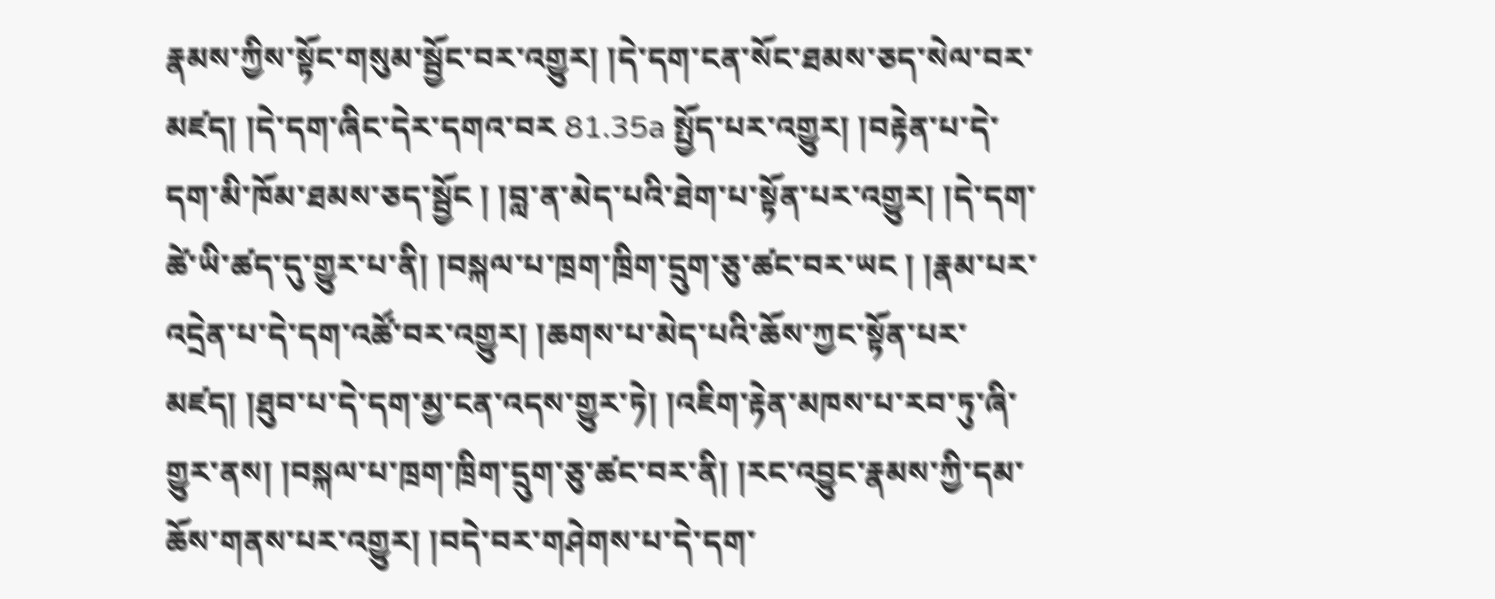རྣམས་ཀྱིས་སྟོང་གསུམ་སྦྱོང་བར་འགྱུར། །དེ་དག་ངན་སོང་ཐམས་ཅད་སེལ་བར་མཛད། །དེ་དག་ཞིང་དེར་དགའ་བར 81.35a སྤྱོད་པར་འགྱུར། །བརྟེན་པ་དེ་དག་མི་ཁོམ་ཐམས་ཅད་སྦྱོང ། །བླ་ན་མེད་པའི་ཐེག་པ་སྟོན་པར་འགྱུར། །དེ་དག་ཚེ་ཡི་ཚད་དུ་གྱུར་པ་ནི། །བསྐལ་པ་ཁྲག་ཁྲིག་དྲུག་ཅུ་ཚང་བར་ཡང ། །རྣམ་པར་འདྲེན་པ་དེ་དག་འཚོ་བར་འགྱུར། །ཆགས་པ་མེད་པའི་ཆོས་ཀྱང་སྟོན་པར་མཛད། །ཐུབ་པ་དེ་དག་མྱ་ངན་འདས་གྱུར་ཏེ། །འཇིག་རྟེན་མཁས་པ་རབ་ཏུ་ཞི་གྱུར་ནས། །བསྐལ་པ་ཁྲག་ཁྲིག་དྲུག་ཅུ་ཚང་བར་ནི། །རང་འབྱུང་རྣམས་ཀྱི་དམ་ཆོས་གནས་པར་འགྱུར། །བདེ་བར་གཤེགས་པ་དེ་དག་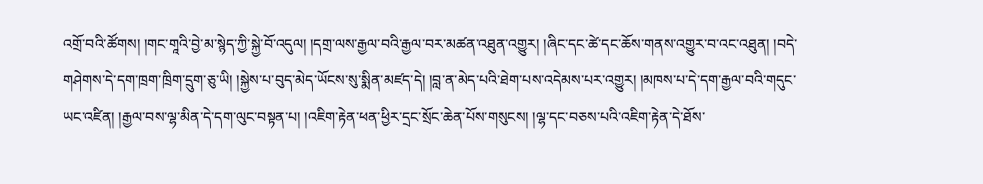འགྲོ་བའི་ཚོགས། །གང་གཱའི་བྱེ་མ་སྙེད་ཀྱི་སྐྱེ་བོ་འདུལ། །དགྲ་ལས་རྒྱལ་བའི་རྒྱལ་བར་མཚན་འཐུན་འགྱུར། །ཞིང་དང་ཚེ་དང་ཆོས་གནས་འགྱུར་བ་འང་འཐུན། །བདེ་གཤེགས་དེ་དག་ཁྲག་ཁྲིག་དྲུག་ཅུ་ཡི། །སྐྱེས་པ་བུད་མེད་ཡོངས་སུ་སྨིན་མཛད་དེ། །བླ་ན་མེད་པའི་ཐེག་པས་འདེམས་པར་འགྱུར། །མཁས་པ་དེ་དག་རྒྱལ་བའི་གདུང་ཡང་འཛིན། །རྒྱལ་བས་ལྷ་མིན་དེ་དག་ལུང་བསྟན་པ། །འཇིག་རྟེན་ཕན་ཕྱིར་དྲང་སྲོང་ཆེན་པོས་གསུངས། །ལྷ་དང་བཅས་པའི་འཇིག་རྟེན་དེ་ཐོས་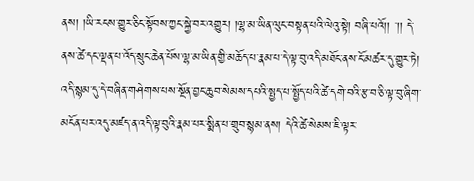ནས། །ཡི་རངས་གྱུར་ཅིང་སྟོབས་ཀྱང་སྐྱེ་བར་འགྱུར། །ལྷ་མ་ཡིན་ལུང་བསྟན་པའི་ལེའུ་སྟེ། བཞི་པའོ།། ་།། དེ་ནས་ཚེ་དང་ལྡན་པ་འོད་སྲུང་ཆེན་པོས་ལྷ་མ་ཡིན་གྱི་མཆོད་པ་རྣམ་པ་དེ་ལྟ་བུ་འདི་མཐོང་ནས་ངོ་མཚར་དུ་གྱུར་ཏེ། འདི་སྙམ་དུ་དེ་བཞིན་གཤེགས་པས་སྔོན་བྱང་ཆུབ་སེམས་དཔའི་སྤྱད་པ་སྤྱོད་པའི་ཚེ་དགེ་བའི་རྩ་བ་ཅི་ལྟ་བུ་ཞིག་མངོན་པར་འདུ་མཛད་ན་འདི་ལྟ་བུའི་རྣམ་པར་སྨིན་པ་གྲུབ་སྙམ་ནས། དེའི་ཚེ་སེམས་ཇི་ལྟར་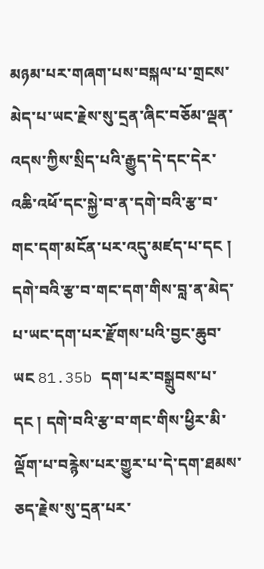མཉམ་པར་གཞག་པས་བསྐལ་པ་གྲངས་མེད་པ་ཡང་རྗེས་སུ་དྲན་ཞིང་བཅོམ་ལྡན་འདས་ཀྱིས་སྲིད་པའི་རྒྱུད་དེ་དང་དེར་འཆི་འཕོ་དང་སྐྱེ་བ་ན་དགེ་བའི་རྩ་བ་གང་དག་མངོན་པར་འདུ་མཛད་པ་དང ། དགེ་བའི་རྩ་བ་གང་དག་གིས་བླ་ན་མེད་པ་ཡང་དག་པར་རྫོགས་པའི་བྱང་ཆུབ་ཡང 81.35b དག་པར་བསྒྲུབས་པ་དང ། དགེ་བའི་རྩ་བ་གང་གིས་ཕྱིར་མི་ལྡོག་པ་བརྙེས་པར་གྱུར་པ་དེ་དག་ཐམས་ཅད་རྗེས་སུ་དྲན་པར་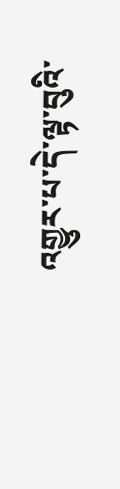འགྱུར་པ་དེ་ལྟ་བུའི་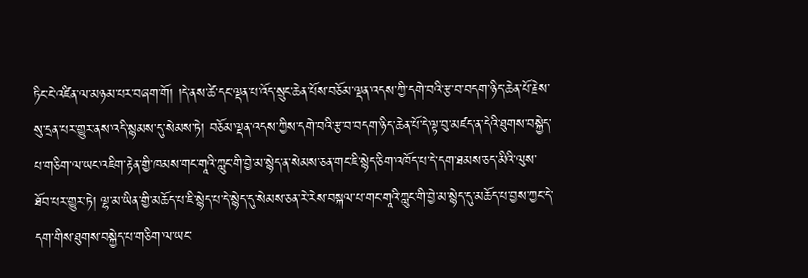ཏིང་ངེ་འཛིན་ལ་མཉམ་པར་བཞག་གོ། །དེ་ནས་ཚེ་དང་ལྡན་པ་འོད་སྲུང་ཆེན་པོས་བཅོམ་ལྡན་འདས་ཀྱི་དགེ་བའི་རྩ་བ་བདག་ཉིད་ཆེན་པོ་རྗེས་སུ་དྲན་པར་གྱུར་ནས་འདི་སྙམས་དུ་སེམས་ཏེ། བཅོམ་ལྡན་འདས་ཀྱིས་དགེ་བའི་རྩ་བ་བདག་ཉིད་ཆེན་པོ་དེ་ལྟ་བུ་མཛད་ན་དེའི་ཐུགས་བསྐྱེད་པ་གཅིག་ལ་ཡང་འཇིག་རྟེན་གྱི་ཁམས་གང་གཱའི་ཀླུང་གི་བྱེ་མ་སྙེད་ན་སེམས་ཅན་གང་ཇི་སྙེད་ཅིག་འཁོད་པ་དེ་དག་ཐམས་ཅད་མིའི་ལུས་ཐོབ་པར་གྱུར་ཏེ། ལྷ་མ་ཡིན་གྱི་མཆོད་པ་ཇི་སྙེད་པ་དེ་སྙེད་དུ་སེམས་ཅན་རེ་རེས་བསྐལ་པ་གང་གཱའི་ཀླུང་གི་བྱེ་མ་སྙེད་དུ་མཆོད་པ་བྱས་ཀྱང་དེ་དག་གིས་ཐུགས་བསྐྱེད་པ་གཅིག་ལ་ཡང་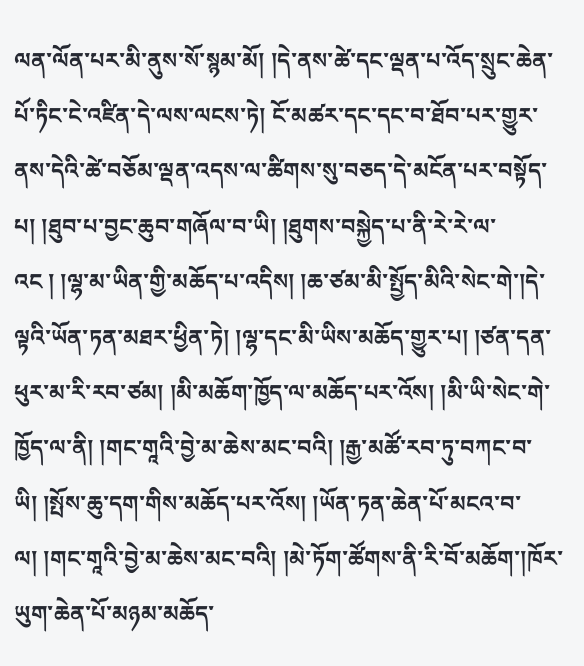ལན་ལོན་པར་མི་ནུས་སོ་སྙམ་མོ། །དེ་ནས་ཚེ་དང་ལྡན་པ་འོད་སྲུང་ཆེན་པོ་ཏིང་ངེ་འཛིན་དེ་ལས་ལངས་ཏེ། ངོ་མཚར་དང་དང་བ་ཐོབ་པར་གྱུར་ནས་དེའི་ཚེ་བཅོམ་ལྡན་འདས་ལ་ཚིགས་སུ་བཅད་དེ་མངོན་པར་བསྟོད་པ། །ཐུབ་པ་བྱང་ཆུབ་གཞོལ་བ་ཡི། །ཐུགས་བསྐྱེད་པ་ནི་རེ་རེ་ལ་འང ། །ལྷ་མ་ཡིན་གྱི་མཆོད་པ་འདིས། །ཆ་ཙམ་མི་སྤྱོད་མིའི་སེང་གེ་།དེ་ལྟའི་ཡོན་ཏན་མཐར་ཕྱིན་ཏེ། །ལྷ་དང་མི་ཡིས་མཆོད་གྱུར་པ། །ཙན་དན་ཕུར་མ་རི་རབ་ཙམ། །མི་མཆོག་ཁྱོད་ལ་མཆོད་པར་འོས། །མི་ཡི་སེང་གེ་ཁྱོད་ལ་ནི། །གང་གཱའི་བྱེ་མ་ཆེས་མང་བའི། །རྒྱ་མཚོ་རབ་ཏུ་བཀང་བ་ཡི། །སྤོས་ཆུ་དག་གིས་མཆོད་པར་འོས། །ཡོན་ཏན་ཆེན་པོ་མངའ་བ་ལ། །གང་གཱའི་བྱེ་མ་ཆེས་མང་བའི། །མེ་ཏོག་ཚོགས་ནི་རི་བོ་མཆོག་།ཁོར་ཡུག་ཆེན་པོ་མཉམ་མཆོད་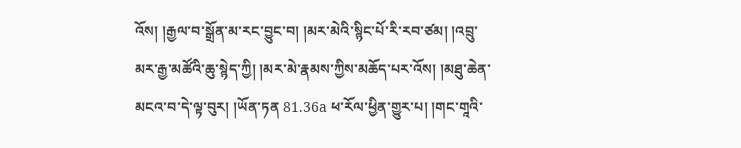འོས། །རྒྱལ་བ་སྒྲོན་མ་རང་བྱུང་བ། །མར་མེའི་སྙིང་པོ་རི་རབ་ཙམ། །འབྲུ་མར་རྒྱ་མཚོའི་ཆུ་སྙེད་ཀྱི། །མར་མེ་རྣམས་ཀྱིས་མཆོད་པར་འོས། །མཐུ་ཆེན་མངའ་བ་དེ་ལྟ་བུར། །ཡོན་ཏན 81.36a ཕ་རོལ་ཕྱིན་གྱུར་པ། །གང་གཱའི་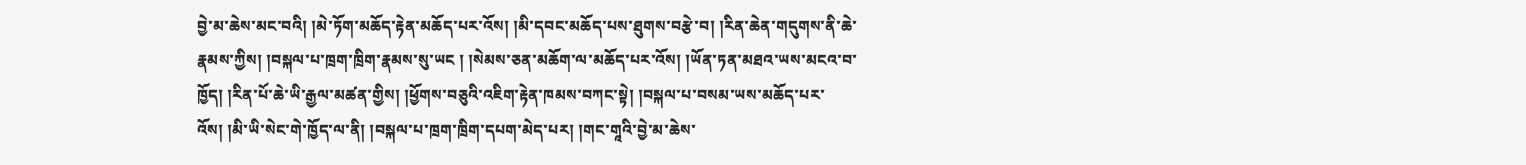བྱེ་མ་ཆེས་མང་བའི། །མེ་ཏོག་མཆོད་རྟེན་མཆོད་པར་འོས། །མི་དབང་མཆོད་པས་ཐུགས་བརྩེ་བ། །རིན་ཆེན་གདུགས་ནི་ཆེ་རྣམས་ཀྱིས། །བསྐལ་པ་ཁྲག་ཁྲིག་རྣམས་སུ་ཡང ། །སེམས་ཅན་མཆོག་ལ་མཆོད་པར་འོས། །ཡོན་ཏན་མཐའ་ཡས་མངའ་བ་ཁྱོད། །རིན་པོ་ཆེ་ཡི་རྒྱལ་མཚན་གྱིས། །ཕྱོགས་བཅུའི་འཇིག་རྟེན་ཁམས་བཀང་སྟེ། །བསྐལ་པ་བསམ་ཡས་མཆོད་པར་འོས། །མི་ཡི་སེང་གེ་ཁྱོད་ལ་ནི། །བསྐལ་པ་ཁྲག་ཁྲིག་དཔག་མེད་པར། །གང་གཱའི་བྱེ་མ་ཆེས་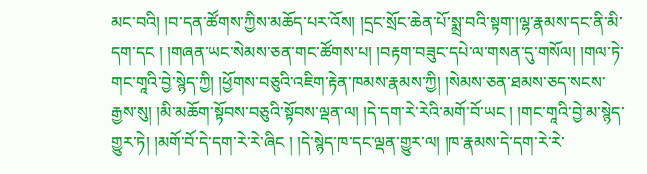མང་བའི། །བ་དན་ཚོགས་ཀྱིས་མཆོད་པར་འོས། །དྲང་སྲོང་ཆེན་པོ་སྨྲ་བའི་སྟག་།ལྷ་རྣམས་དང་ནི་མི་དག་དང ། །གཞན་ཡང་སེམས་ཅན་གང་ཚོགས་པ། །བརྟག་བཟུང་དཔེ་ལ་གསན་དུ་གསོལ། །གལ་ཏེ་གང་གཱའི་བྱེ་སྙེད་ཀྱི། །ཕྱོགས་བཅུའི་འཇིག་རྟེན་ཁམས་རྣམས་ཀྱི། །སེམས་ཅན་ཐམས་ཅད་སངས་རྒྱས་སུ། །མི་མཆོག་སྟོབས་བཅུའི་སྟོབས་ལྡན་ལ། །དེ་དག་རེ་རེའི་མགོ་བོ་ཡང ། །གང་གཱའི་བྱེ་མ་སྙེད་གྱུར་ཏེ། །མགོ་བོ་དེ་དག་རེ་རེ་ཞིང ། །དེ་སྙེད་ཁ་དང་ལྡན་གྱུར་ལ། །ཁ་རྣམས་དེ་དག་རེ་རེ་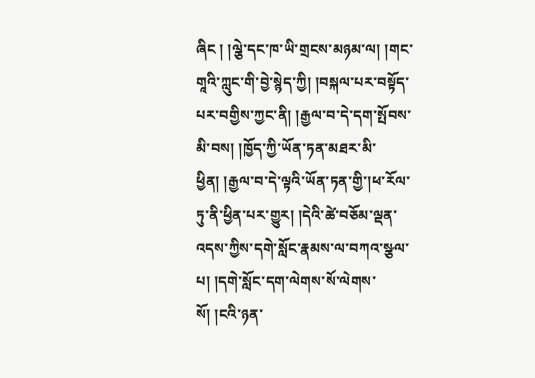ཞིང ། །ལྕེ་དང་ཁ་ཡི་གྲངས་མཉམ་ལ། །གང་གཱའི་ཀླུང་གི་བྱེ་སྙེད་ཀྱི། །བསྐལ་པར་བསྟོད་པར་བགྱིས་ཀྱང་ནི། །རྒྱལ་བ་དེ་དག་སྤོབས་མི་བས། །ཁྱོད་ཀྱི་ཡོན་ཏན་མཐར་མི་ཕྱིན། །རྒྱལ་བ་དེ་ལྟའི་ཡོན་ཏན་གྱི་།ཕ་རོལ་ཏུ་ནི་ཕྱིན་པར་གྱུར། །དེའི་ཚེ་བཅོམ་ལྡན་འདས་ཀྱིས་དགེ་སློང་རྣམས་ལ་བཀའ་སྩལ་པ། །དགེ་སློང་དག་ལེགས་སོ་ལེགས་སོ། །ངའི་ཉན་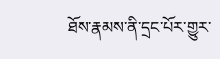ཐོས་རྣམས་ནི་དྲང་པོར་གྱུར་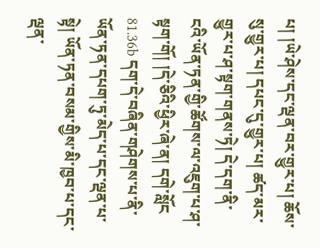པ། །ཡེ་ཤེས་དང་ལྡན་བར་གྱུར་པ། ཆོས་སུ་གྱུར་པ། དཔང་དུ་གྱུར་པ། ཚད་མར་གྱུར་པ་ཤ་སྟག་གནས་ཏེ། དེ་དག་ནི་ངའི་ཡོན་ཏན་གྱི་ཚོགས་ལ་འཇུག་པ་ཤ་སྟག་གོ། །དེ་ཅིའི་ཕྱིར་ཞེ་ན། དགེ་སློང 81.36b དག་དེ་བཞིན་གཤེགས་པ་ནི་ཡོན་ཏན་དཔག་ཏུ་མེད་པ་དང་ལྡན་པ་སྟེ། ཡོན་ཏན་བསམ་གྱིས་མི་ཁྱབ་པ་དང་ལྡན་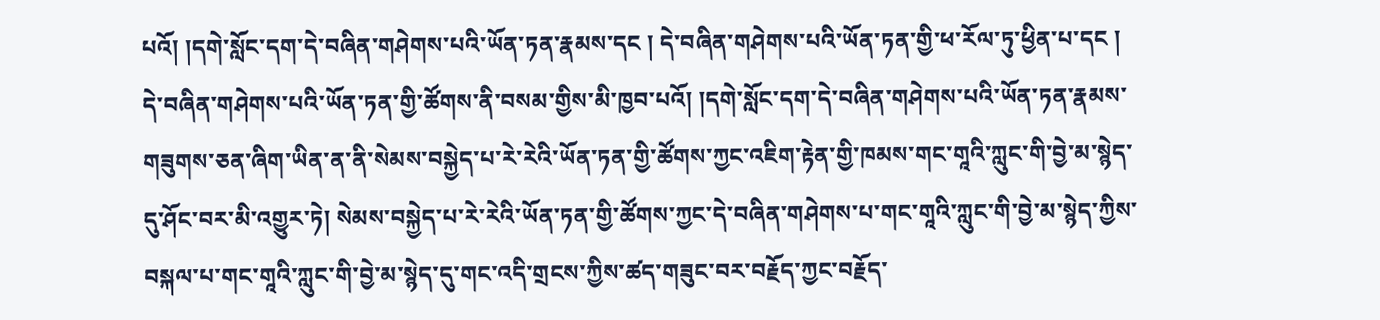པའོ། །དགེ་སློང་དག་དེ་བཞིན་གཤེགས་པའི་ཡོན་ཏན་རྣམས་དང ། དེ་བཞིན་གཤེགས་པའི་ཡོན་ཏན་གྱི་ཕ་རོལ་ཏུ་ཕྱིན་པ་དང ། དེ་བཞིན་གཤེགས་པའི་ཡོན་ཏན་གྱི་ཚོགས་ནི་བསམ་གྱིས་མི་ཁྱབ་པའོ། །དགེ་སློང་དག་དེ་བཞིན་གཤེགས་པའི་ཡོན་ཏན་རྣམས་གཟུགས་ཅན་ཞིག་ཡིན་ན་ནི་སེམས་བསྐྱེད་པ་རེ་རེའི་ཡོན་ཏན་གྱི་ཚོགས་ཀྱང་འཇིག་རྟེན་གྱི་ཁམས་གང་གཱའི་ཀླུང་གི་བྱེ་མ་སྙེད་དུ་ཤོང་བར་མི་འགྱུར་ཏེ། སེམས་བསྐྱེད་པ་རེ་རེའི་ཡོན་ཏན་གྱི་ཚོགས་ཀྱང་དེ་བཞིན་གཤེགས་པ་གང་གཱའི་ཀླུང་གི་བྱེ་མ་སྙེད་ཀྱིས་བསྐལ་པ་གང་གཱའི་ཀླུང་གི་བྱེ་མ་སྙེད་དུ་གང་འདི་གྲངས་ཀྱིས་ཚད་གཟུང་བར་བརྗོད་ཀྱང་བརྗོད་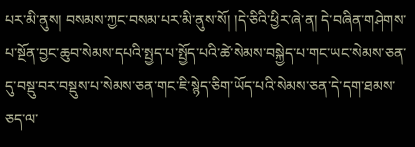པར་མི་ནུས། བསམས་ཀྱང་བསམ་པར་མི་ནུས་སོ། །དེ་ཅིའི་ཕྱིར་ཞེ་ན། དེ་བཞིན་གཤེགས་པ་སྔོན་བྱང་ཆུབ་སེམས་དཔའི་སྤྱད་པ་སྤྱོད་པའི་ཚེ་སེམས་བསྐྱེད་པ་གང་ཡང་སེམས་ཅན་དུ་བསྡུ་བར་བསྡུས་པ་སེམས་ཅན་གང་ཇི་སྙེད་ཅིག་ཡོད་པའི་སེམས་ཅན་དེ་དག་ཐམས་ཅད་ལ་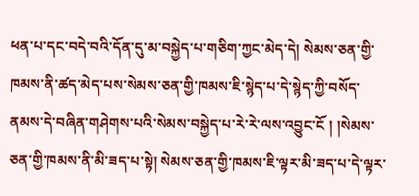ཕན་པ་དང་བདེ་བའི་དོན་དུ་མ་བསྐྱེད་པ་གཅིག་ཀྱང་མེད་དེ། སེམས་ཅན་གྱི་ཁམས་ནི་ཚད་མེད་པས་སེམས་ཅན་གྱི་ཁམས་ཇི་སྙེད་པ་དེ་སྙེད་ཀྱི་བསོད་ནམས་དེ་བཞིན་གཤེགས་པའི་སེམས་བསྐྱེད་པ་རེ་རེ་ལས་འབྱུང་ངོ ། །སེམས་ཅན་གྱི་ཁམས་ནི་མི་ཟད་པ་སྟེ། སེམས་ཅན་གྱི་ཁམས་ཇི་ལྟར་མི་ཟད་པ་དེ་ལྟར་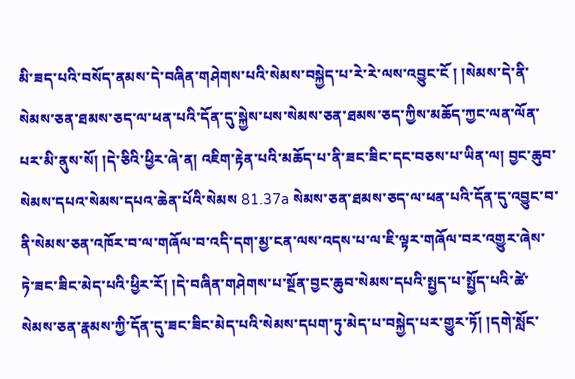མི་ཟད་པའི་བསོད་ནམས་དེ་བཞིན་གཤེགས་པའི་སེམས་བསྐྱེད་པ་རེ་རེ་ལས་འབྱུང་ངོ ། །སེམས་དེ་ནི་སེམས་ཅན་ཐམས་ཅད་ལ་ཕན་པའི་དོན་དུ་སྐྱེས་པས་སེམས་ཅན་ཐམས་ཅད་ཀྱིས་མཆོད་ཀྱང་ལན་ལོན་པར་མི་ནུས་སོ། །དེ་ཅིའི་ཕྱིར་ཞེ་ན། འཇིག་རྟེན་པའི་མཆོད་པ་ནི་ཟང་ཟིང་དང་བཅས་པ་ཡིན་ལ། བྱང་ཆུབ་སེམས་དཔའ་སེམས་དཔའ་ཆེན་པོའི་སེམས 81.37a སེམས་ཅན་ཐམས་ཅད་ལ་ཕན་པའི་དོན་དུ་འབྱུང་བ་ནི་སེམས་ཅན་འཁོར་བ་ལ་གཞོལ་བ་འདི་དག་མྱ་ངན་ལས་འདས་པ་ལ་ཇི་ལྟར་གཞོལ་བར་འགྱུར་ཞེས་ཏེ་ཟང་ཟིང་མེད་པའི་ཕྱིར་རོ། །དེ་བཞིན་གཤེགས་པ་སྔོན་བྱང་ཆུབ་སེམས་དཔའི་སྤྱད་པ་སྤྱོད་པའི་ཚེ་སེམས་ཅན་རྣམས་ཀྱི་དོན་དུ་ཟང་ཟིང་མེད་པའི་སེམས་དཔག་ཏུ་མེད་པ་བསྐྱེད་པར་གྱུར་ཏོ། །དགེ་སློང་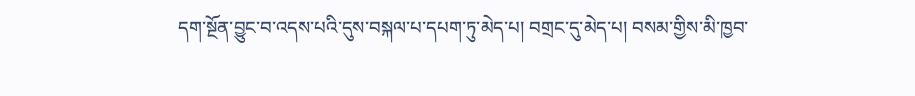དག་སྔོན་བྱུང་བ་འདས་པའི་དུས་བསྐལ་པ་དཔག་ཏུ་མེད་པ། བགྲང་དུ་མེད་པ། བསམ་གྱིས་མི་ཁྱབ་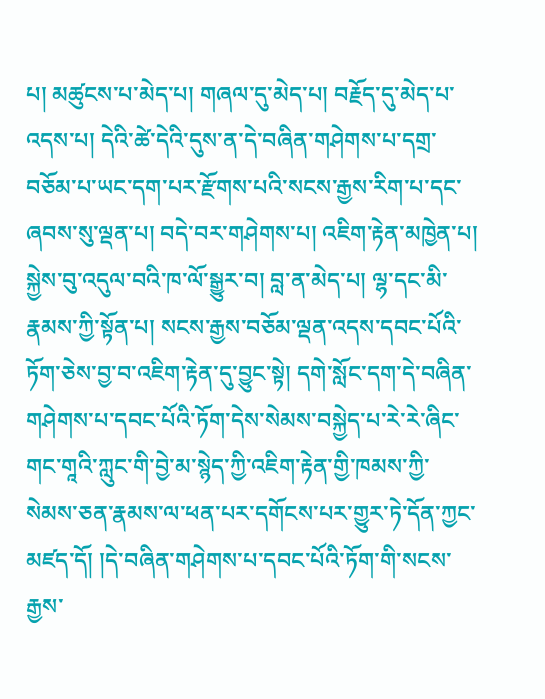པ། མཚུངས་པ་མེད་པ། གཞལ་དུ་མེད་པ། བརྗོད་དུ་མེད་པ་འདས་པ། དེའི་ཚེ་དེའི་དུས་ན་དེ་བཞིན་གཤེགས་པ་དགྲ་བཅོམ་པ་ཡང་དག་པར་རྫོགས་པའི་སངས་རྒྱས་རིག་པ་དང་ཞབས་སུ་ལྡན་པ། བདེ་བར་གཤེགས་པ། འཇིག་རྟེན་མཁྱེན་པ། སྐྱེས་བུ་འདུལ་བའི་ཁ་ལོ་སྒྱུར་བ། བླ་ན་མེད་པ། ལྷ་དང་མི་རྣམས་ཀྱི་སྟོན་པ། སངས་རྒྱས་བཅོམ་ལྡན་འདས་དབང་པོའི་ཏོག་ཅེས་བྱ་བ་འཇིག་རྟེན་དུ་བྱུང་སྟེ། དགེ་སློང་དག་དེ་བཞིན་གཤེགས་པ་དབང་པོའི་ཏོག་དེས་སེམས་བསྐྱེད་པ་རེ་རེ་ཞིང་གང་གཱའི་ཀླུང་གི་བྱེ་མ་སྙེད་ཀྱི་འཇིག་རྟེན་གྱི་ཁམས་ཀྱི་སེམས་ཅན་རྣམས་ལ་ཕན་པར་དགོངས་པར་གྱུར་ཏེ་དོན་ཀྱང་མཛད་དོ། །དེ་བཞིན་གཤེགས་པ་དབང་པོའི་ཏོག་གི་སངས་རྒྱས་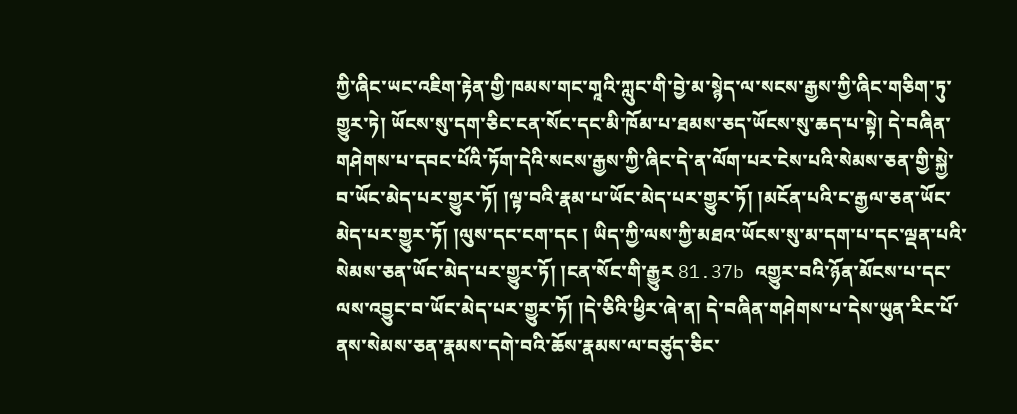ཀྱི་ཞིང་ཡང་འཇིག་རྟེན་གྱི་ཁམས་གང་གཱའི་ཀླུང་གི་བྱེ་མ་སྙེད་ལ་སངས་རྒྱས་ཀྱི་ཞིང་གཅིག་ཏུ་གྱུར་ཏེ། ཡོངས་སུ་དག་ཅིང་ངན་སོང་དང་མི་ཁོམ་པ་ཐམས་ཅད་ཡོངས་སུ་ཆད་པ་སྟེ། དེ་བཞིན་གཤེགས་པ་དབང་པོའི་ཏོག་དེའི་སངས་རྒྱས་ཀྱི་ཞིང་དེ་ན་ལོག་པར་ངེས་པའི་སེམས་ཅན་གྱི་སྐྱེ་བ་ཡོང་མེད་པར་གྱུར་ཏོ། །ལྟ་བའི་རྣམ་པ་ཡོང་མེད་པར་གྱུར་ཏོ། །མངོན་པའི་ང་རྒྱལ་ཅན་ཡོང་མེད་པར་གྱུར་ཏོ། །ལུས་དང་ངག་དང ། ཡིད་ཀྱི་ལས་ཀྱི་མཐའ་ཡོངས་སུ་མ་དག་པ་དང་ལྡན་པའི་སེམས་ཅན་ཡོང་མེད་པར་གྱུར་ཏོ། །ངན་སོང་གི་རྒྱུར 81.37b འགྱུར་བའི་ཉོན་མོངས་པ་དང་ལས་འབྱུང་བ་ཡོང་མེད་པར་གྱུར་ཏོ། །དེ་ཅིའི་ཕྱིར་ཞེ་ན། དེ་བཞིན་གཤེགས་པ་དེས་ཡུན་རིང་པོ་ནས་སེམས་ཅན་རྣམས་དགེ་བའི་ཆོས་རྣམས་ལ་བཙུད་ཅིང་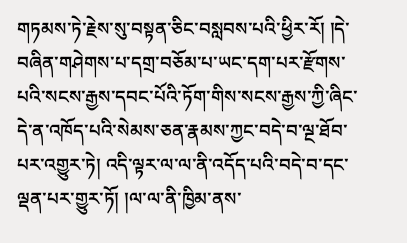གཏམས་ཏེ་རྗེས་སུ་བསྟན་ཅིང་བསླབས་པའི་ཕྱིར་རོ། །དེ་བཞིན་གཤེགས་པ་དགྲ་བཅོམ་པ་ཡང་དག་པར་རྫོགས་པའི་སངས་རྒྱས་དབང་པོའི་ཏོག་གིས་སངས་རྒྱས་ཀྱི་ཞིང་དེ་ན་འཁོད་པའི་སེམས་ཅན་རྣམས་ཀྱང་བདེ་བ་ལྔ་ཐོབ་པར་འགྱུར་ཏེ། འདི་ལྟར་ལ་ལ་ནི་འདོད་པའི་བདེ་བ་དང་ལྡན་པར་གྱུར་ཏོ། །ལ་ལ་ནི་ཁྱིམ་ནས་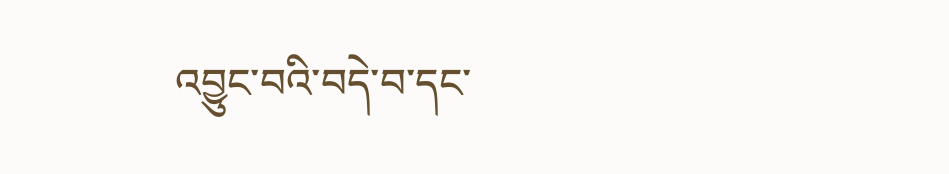འབྱུང་བའི་བདེ་བ་དང་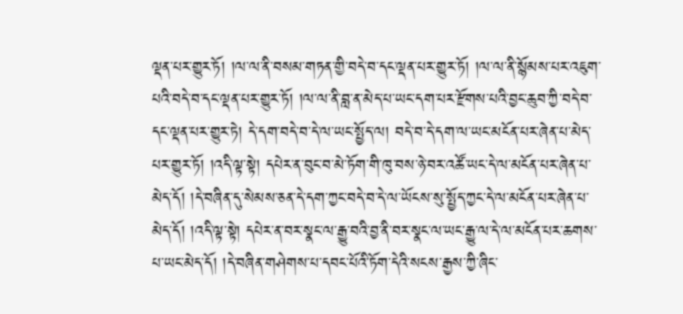ལྡན་པར་གྱུར་ཏོ། །ལ་ལ་ནི་བསམ་གཏན་གྱི་བདེ་བ་དང་ལྡན་པར་གྱུར་ཏོ། །ལ་ལ་ནི་སྙོམས་པར་འཇུག་པའི་བདེ་བ་དང་ལྡན་པར་གྱུར་ཏོ། །ལ་ལ་ནི་བླ་ན་མེད་པ་ཡང་དག་པར་རྫོགས་པའི་བྱང་ཆུབ་ཀྱི་བདེ་བ་དང་ལྡན་པར་གྱུར་ཏེ། དེ་དག་བདེ་བ་དེ་ལ་ཡང་སྤྱོད་ལ། བདེ་བ་དེ་དག་ལ་ཡང་མངོན་པར་ཞེན་པ་མེད་པར་གྱུར་ཏོ། །འདི་ལྟ་སྟེ། དཔེར་ན་བུང་བ་མེ་ཏོག་གི་ཁུ་བས་ཉེ་བར་འཚོ་ཡང་དེ་ལ་མངོན་པར་ཞེན་པ་མེད་དོ། །དེ་བཞིན་དུ་སེམས་ཅན་དེ་དག་ཀྱང་བདེ་བ་དེ་ལ་ཡོངས་སུ་སྤྱོད་ཀྱང་དེ་ལ་མངོན་པར་ཞེན་པ་མེད་དོ། །འདི་ལྟ་སྟེ། དཔེར་ན་བར་སྣང་ལ་རྒྱུ་བའི་བྱ་ནི་བར་སྣང་ལ་ཡང་རྒྱུ་ལ་དེ་ལ་མངོན་པར་ཆགས་པ་ཡང་མེད་དོ། །དེ་བཞིན་གཤེགས་པ་དབང་པོའི་ཏོག་དེའི་སངས་རྒྱས་ཀྱི་ཞིང་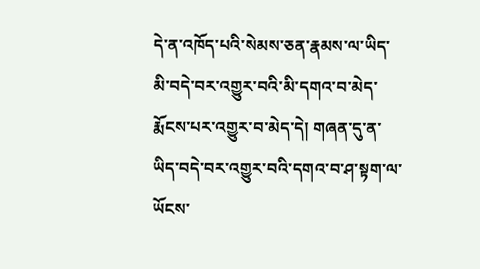དེ་ན་འཁོད་པའི་སེམས་ཅན་རྣམས་ལ་ཡིད་མི་བདེ་བར་འགྱུར་བའི་མི་དགའ་བ་མེད་རྨོངས་པར་འགྱུར་བ་མེད་དེ། གཞན་དུ་ན་ཡིད་བདེ་བར་འགྱུར་བའི་དགའ་བ་ཤ་སྟག་ལ་ཡོངས་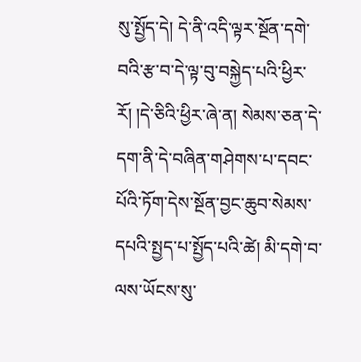སུ་སྤྱོད་དེ། དེ་ནི་འདི་ལྟར་སྔོན་དགེ་བའི་རྩ་བ་དེ་ལྟ་བུ་བསྐྱེད་པའི་ཕྱིར་རོ། །དེ་ཅིའི་ཕྱིར་ཞེ་ན། སེམས་ཅན་དེ་དག་ནི་དེ་བཞིན་གཤེགས་པ་དབང་པོའི་ཏོག་དེས་སྔོན་བྱང་ཆུབ་སེམས་དཔའི་སྤྱད་པ་སྤྱོད་པའི་ཚེ། མི་དགེ་བ་ལས་ཡོངས་སུ་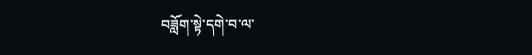བཟློག་སྟེ་དགེ་བ་ལ་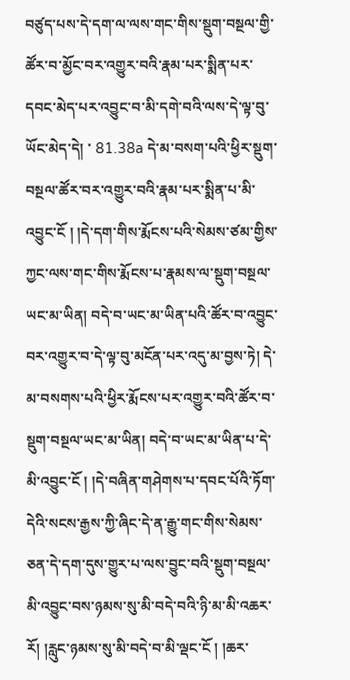བཙུད་པས་དེ་དག་ལ་ལས་གང་གིས་སྡུག་བསྔལ་གྱི་ཚོར་བ་མྱོང་བར་འགྱུར་བའི་རྣམ་པར་སྨིན་པར་དབང་མེད་པར་འབྱུང་བ་མི་དགེ་བའི་ལས་དེ་ལྟ་བུ་ཡོང་མེད་དེ། ་ 81.38a དེ་མ་བསག་པའི་ཕྱིར་སྡུག་བསྔལ་ཚོར་བར་འགྱུར་བའི་རྣམ་པར་སྨིན་པ་མི་འབྱུང་ངོ ། །དེ་དག་གིས་རྨོངས་པའི་སེམས་ཙམ་གྱིས་ཀྱང་ལས་གང་གིས་རྨོངས་པ་རྣམས་ལ་སྡུག་བསྔལ་ཡང་མ་ཡིན། བདེ་བ་ཡང་མ་ཡིན་པའི་ཚོར་བ་འབྱུང་བར་འགྱུར་བ་དེ་ལྟ་བུ་མངོན་པར་འདུ་མ་བྱས་ཏེ། དེ་མ་བསགས་པའི་ཕྱིར་རྨོངས་པར་འགྱུར་བའི་ཚོར་བ་སྡུག་བསྔལ་ཡང་མ་ཡིན། བདེ་བ་ཡང་མ་ཡིན་པ་དེ་མི་འབྱུང་ངོ ། །དེ་བཞིན་གཤེགས་པ་དབང་པོའི་ཏོག་དེའི་སངས་རྒྱས་ཀྱི་ཞིང་དེ་ན་རྒྱུ་གང་གིས་སེམས་ཅན་དེ་དག་དུས་གྱུར་པ་ལས་བྱུང་བའི་སྡུག་བསྔལ་མི་འབྱུང་བས་ཉམས་སུ་མི་བདེ་བའི་ཉི་མ་མི་འཆར་རོ། །རླུང་ཉམས་སུ་མི་བདེ་བ་མི་ལྡང་ངོ ། །ཆར་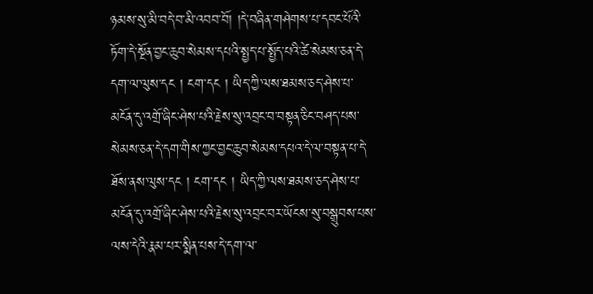ཉམས་སུ་མི་བདེ་བ་མི་འབབ་བོ། །དེ་བཞིན་གཤེགས་པ་དབང་པོའི་ཏོག་དེ་སྔོན་བྱང་ཆུབ་སེམས་དཔའི་སྤྱད་པ་སྤྱོད་པའི་ཚེ་སེམས་ཅན་དེ་དག་ལ་ལུས་དང ། ངག་དང ། ཡིད་ཀྱི་ལས་ཐམས་ཅད་ཤེས་པ་མངོན་དུ་འགྲོ་ཞིང་ཤེས་པའི་རྗེས་སུ་འབྲང་བ་བསྟན་ཅིང་བཤད་པས་སེམས་ཅན་དེ་དག་གིས་ཀྱང་བྱང་ཆུབ་སེམས་དཔའ་དེ་ལ་བསྟན་པ་དེ་ཐོས་ནས་ལུས་དང ། ངག་དང ། ཡིད་ཀྱི་ལས་ཐམས་ཅད་ཤེས་པ་མངོན་དུ་འགྲོ་ཞིང་ཤེས་པའི་རྗེས་སུ་འབྲང་བར་ཡོངས་སུ་བསྒྲུབས་པས་ལས་དེའི་རྣམ་པར་སྨིན་པས་དེ་དག་ལ་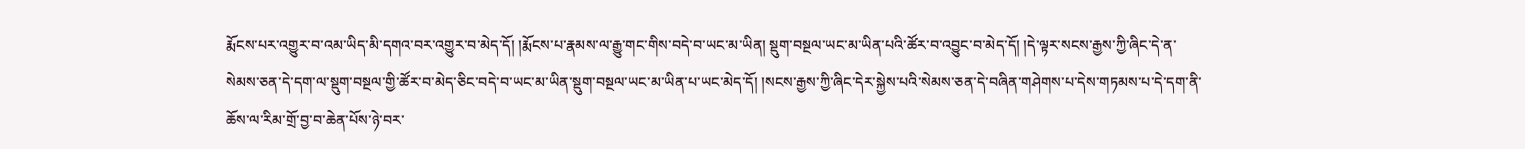རྨོངས་པར་འགྱུར་བ་འམ་ཡིད་མི་དགའ་བར་འགྱུར་བ་མེད་དོ། །རྨོངས་པ་རྣམས་ལ་རྒྱུ་གང་གིས་བདེ་བ་ཡང་མ་ཡིན། སྡུག་བསྔལ་ཡང་མ་ཡིན་པའི་ཚོར་བ་འབྱུང་བ་མེད་དོ། །དེ་ལྟར་སངས་རྒྱས་ཀྱི་ཞིང་དེ་ན་སེམས་ཅན་དེ་དག་ལ་སྡུག་བསྔལ་གྱི་ཚོར་བ་མེད་ཅིང་བདེ་བ་ཡང་མ་ཡིན་སྡུག་བསྔལ་ཡང་མ་ཡིན་པ་ཡང་མེད་དོ། །སངས་རྒྱས་ཀྱི་ཞིང་དེར་སྐྱེས་པའི་སེམས་ཅན་དེ་བཞིན་གཤེགས་པ་དེས་གཏམས་པ་དེ་དག་ནི་ཆོས་ལ་རིམ་གྲོ་བྱ་བ་ཆེན་པོས་ཉེ་བར་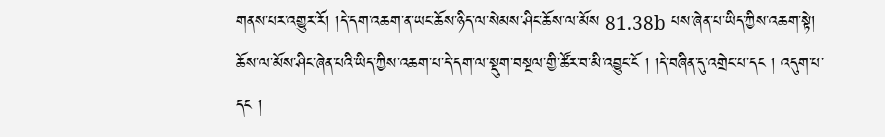གནས་པར་འགྱུར་རོ། །དེ་དག་འཆག་ན་ཡང་ཆོས་ཉིད་ལ་སེམས་ཤིང་ཆོས་ལ་མོས 81.38b པས་ཞེན་པ་ཡིད་ཀྱིས་འཆག་སྟེ། ཆོས་ལ་མོས་ཤིང་ཞེན་པའི་ཡིད་ཀྱིས་འཆག་པ་དེ་དག་ལ་སྡུག་བསྔལ་གྱི་ཚོར་བ་མི་འབྱུང་ངོ ། །དེ་བཞིན་དུ་འགྲེང་པ་དང ། འདུག་པ་དང །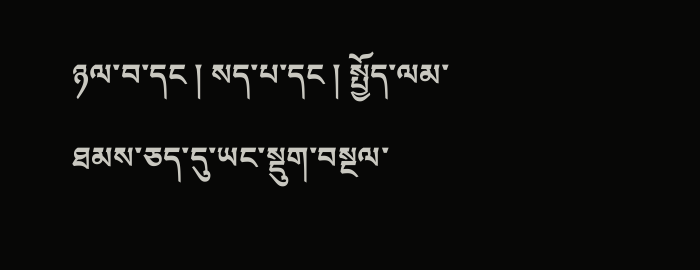ཉལ་བ་དང ། སད་པ་དང ། སྤྱོད་ལམ་ཐམས་ཅད་དུ་ཡང་སྡུག་བསྔལ་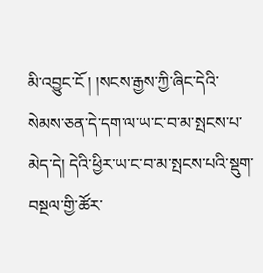མི་འབྱུང་ངོ ། །སངས་རྒྱས་ཀྱི་ཞིང་དེའི་སེམས་ཅན་དེ་དག་ལ་ཡ་ང་བ་མ་སྤངས་པ་མེད་དེ། དེའི་ཕྱིར་ཡ་ང་བ་མ་སྤངས་པའི་སྡུག་བསྔལ་གྱི་ཚོར་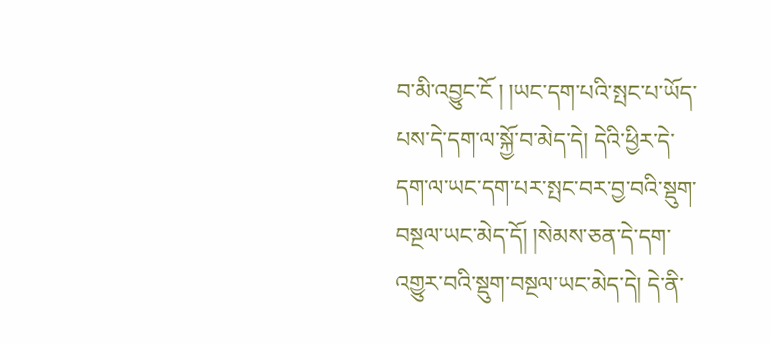བ་མི་འབྱུང་ངོ ། །ཡང་དག་པའི་སྤང་པ་ཡོད་པས་དེ་དག་ལ་སྐྱོ་བ་མེད་དེ། དེའི་ཕྱིར་དེ་དག་ལ་ཡང་དག་པར་སྤང་བར་བྱ་བའི་སྡུག་བསྔལ་ཡང་མེད་དོ། །སེམས་ཅན་དེ་དག་འགྱུར་བའི་སྡུག་བསྔལ་ཡང་མེད་དེ། དེ་ནི་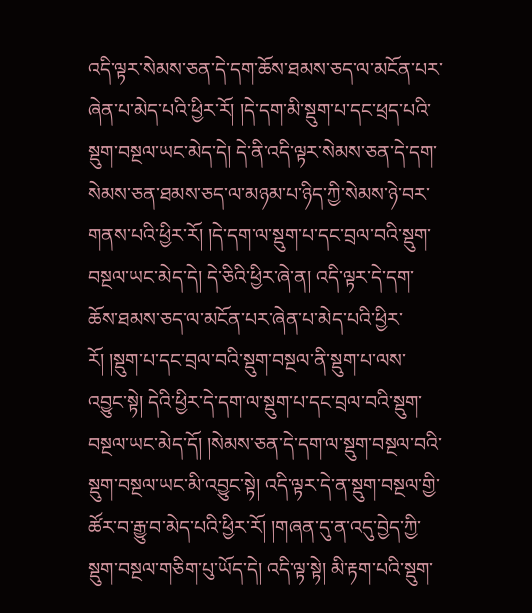འདི་ལྟར་སེམས་ཅན་དེ་དག་ཆོས་ཐམས་ཅད་ལ་མངོན་པར་ཞེན་པ་མེད་པའི་ཕྱིར་རོ། །དེ་དག་མི་སྡུག་པ་དང་ཕྲད་པའི་སྡུག་བསྔལ་ཡང་མེད་དེ། དེ་ནི་འདི་ལྟར་སེམས་ཅན་དེ་དག་སེམས་ཅན་ཐམས་ཅད་ལ་མཉམ་པ་ཉིད་ཀྱི་སེམས་ཉེ་བར་གནས་པའི་ཕྱིར་རོ། །དེ་དག་ལ་སྡུག་པ་དང་བྲལ་བའི་སྡུག་བསྔལ་ཡང་མེད་དེ། དེ་ཅིའི་ཕྱིར་ཞེ་ན། འདི་ལྟར་དེ་དག་ཆོས་ཐམས་ཅད་ལ་མངོན་པར་ཞེན་པ་མེད་པའི་ཕྱིར་རོ། །སྡུག་པ་དང་བྲལ་བའི་སྡུག་བསྔལ་ནི་སྡུག་པ་ལས་འབྱུང་སྟེ། དེའི་ཕྱིར་དེ་དག་ལ་སྡུག་པ་དང་བྲལ་བའི་སྡུག་བསྔལ་ཡང་མེད་དོ། །སེམས་ཅན་དེ་དག་ལ་སྡུག་བསྔལ་བའི་སྡུག་བསྔལ་ཡང་མི་འབྱུང་སྟེ། འདི་ལྟར་དེ་ན་སྡུག་བསྔལ་གྱི་ཚོར་བ་རྒྱུ་བ་མེད་པའི་ཕྱིར་རོ། །གཞན་དུ་ན་འདུ་བྱེད་ཀྱི་སྡུག་བསྔལ་གཅིག་པུ་ཡོད་དེ། འདི་ལྟ་སྟེ། མི་རྟག་པའི་སྡུག་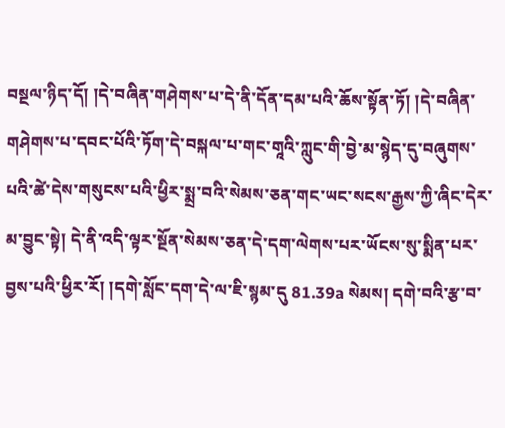བསྔལ་ཉིད་དོ། །དེ་བཞིན་གཤེགས་པ་དེ་ནི་དོན་དམ་པའི་ཆོས་སྟོན་ཏོ། །དེ་བཞིན་གཤེགས་པ་དབང་པོའི་ཏོག་དེ་བསྐལ་པ་གང་གཱའི་ཀླུང་གི་བྱེ་མ་སྙེད་དུ་བཞུགས་པའི་ཚེ་དེས་གསུངས་པའི་ཕྱིར་སྨྲ་བའི་སེམས་ཅན་གང་ཡང་སངས་རྒྱས་ཀྱི་ཞིང་དེར་མ་བྱུང་སྟེ། དེ་ནི་འདི་ལྟར་སྔོན་སེམས་ཅན་དེ་དག་ལེགས་པར་ཡོངས་སུ་སྨིན་པར་བྱས་པའི་ཕྱིར་རོ། །དགེ་སློང་དག་དེ་ལ་ཇི་སྙམ་དུ 81.39a སེམས། དགེ་བའི་རྩ་བ་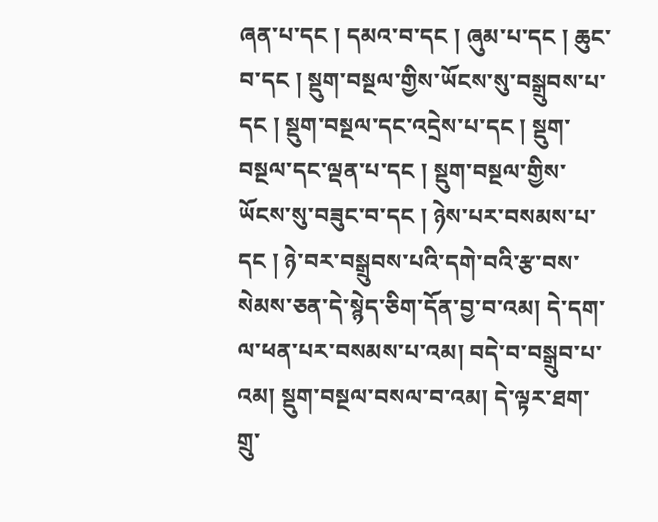ཞན་པ་དང ། དམའ་བ་དང ། ཞུམ་པ་དང ། ཆུང་བ་དང ། སྡུག་བསྔལ་གྱིས་ཡོངས་སུ་བསྒྲུབས་པ་དང ། སྡུག་བསྔལ་དང་འདྲེས་པ་དང ། སྡུག་བསྔལ་དང་ལྡན་པ་དང ། སྡུག་བསྔལ་གྱིས་ཡོངས་སུ་བཟུང་བ་དང ། ཉེས་པར་བསམས་པ་དང ། ཉེ་བར་བསྒྲུབས་པའི་དགེ་བའི་རྩ་བས་སེམས་ཅན་དེ་སྙེད་ཅིག་དོན་བྱ་བ་འམ། དེ་དག་ལ་ཕན་པར་བསམས་པ་འམ། བདེ་བ་བསྒྲུབ་པ་འམ། སྡུག་བསྔལ་བསལ་བ་འམ། དེ་ལྟར་ཐག་གྲུ་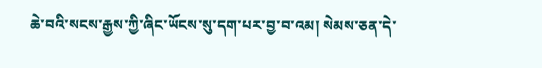ཆེ་བའི་སངས་རྒྱས་ཀྱི་ཞིང་ཡོངས་སུ་དག་པར་བྱ་བ་འམ། སེམས་ཅན་དེ་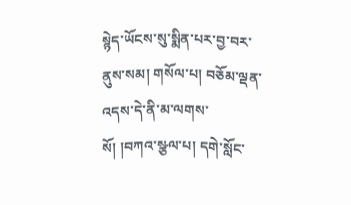སྙེད་ཡོངས་སུ་སྨིན་པར་བྱ་བར་ནུས་སམ། གསོལ་པ། བཅོམ་ལྡན་འདས་དེ་ནི་མ་ལགས་སོ། །བཀའ་སྩལ་པ། དགེ་སློང་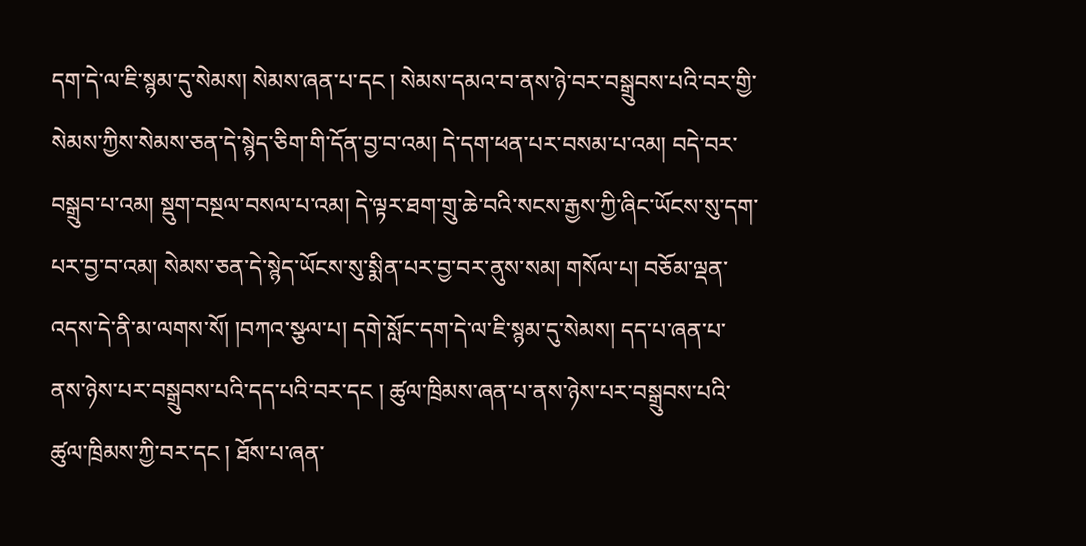དག་དེ་ལ་ཇི་སྙམ་དུ་སེམས། སེམས་ཞན་པ་དང ། སེམས་དམའ་བ་ནས་ཉེ་བར་བསྒྲུབས་པའི་བར་གྱི་སེམས་ཀྱིས་སེམས་ཅན་དེ་སྙེད་ཅིག་གི་དོན་བྱ་བ་འམ། དེ་དག་ཕན་པར་བསམ་པ་འམ། བདེ་བར་བསྒྲུབ་པ་འམ། སྡུག་བསྔལ་བསལ་པ་འམ། དེ་ལྟར་ཐག་གྲུ་ཆེ་བའི་སངས་རྒྱས་ཀྱི་ཞིང་ཡོངས་སུ་དག་པར་བྱ་བ་འམ། སེམས་ཅན་དེ་སྙེད་ཡོངས་སུ་སྨིན་པར་བྱ་བར་ནུས་སམ། གསོལ་པ། བཅོམ་ལྡན་འདས་དེ་ནི་མ་ལགས་སོ། །བཀའ་སྩལ་པ། དགེ་སློང་དག་དེ་ལ་ཇི་སྙམ་དུ་སེམས། དད་པ་ཞན་པ་ནས་ཉེས་པར་བསྒྲུབས་པའི་དད་པའི་བར་དང ། ཚུལ་ཁྲིམས་ཞན་པ་ནས་ཉེས་པར་བསྒྲུབས་པའི་ཚུལ་ཁྲིམས་ཀྱི་བར་དང ། ཐོས་པ་ཞན་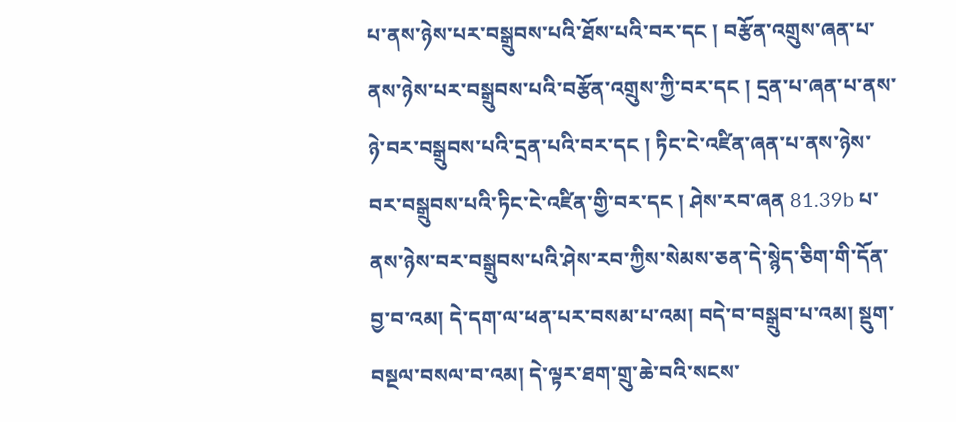པ་ནས་ཉེས་པར་བསྒྲུབས་པའི་ཐོས་པའི་བར་དང ། བརྩོན་འགྲུས་ཞན་པ་ནས་ཉེས་པར་བསྒྲུབས་པའི་བརྩོན་འགྲུས་ཀྱི་བར་དང ། དྲན་པ་ཞན་པ་ནས་ཉེ་བར་བསྒྲུབས་པའི་དྲན་པའི་བར་དང ། ཏིང་ངེ་འཛིན་ཞན་པ་ནས་ཉེས་བར་བསྒྲུབས་པའི་ཏིང་ངེ་འཛིན་གྱི་བར་དང ། ཤེས་རབ་ཞན 81.39b པ་ནས་ཉེས་བར་བསྒྲུབས་པའི་ཤེས་རབ་ཀྱིས་སེམས་ཅན་དེ་སྙེད་ཅིག་གི་དོན་བྱ་བ་འམ། དེ་དག་ལ་ཕན་པར་བསམ་པ་འམ། བདེ་བ་བསྒྲུབ་པ་འམ། སྡུག་བསྔལ་བསལ་བ་འམ། དེ་ལྟར་ཐག་གྲུ་ཆེ་བའི་སངས་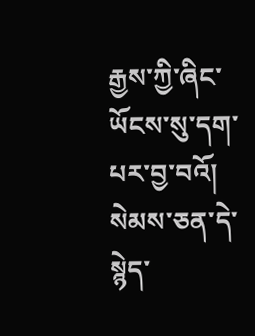རྒྱས་ཀྱི་ཞིང་ཡོངས་སུ་དག་པར་བྱ་བའོ། སེམས་ཅན་དེ་སྙེད་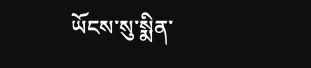ཡོངས་སུ་སྨིན་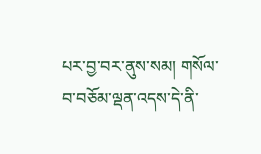པར་བྱ་བར་ནུས་སམ། གསོལ་བ་བཅོམ་ལྡན་འདས་དེ་ནི་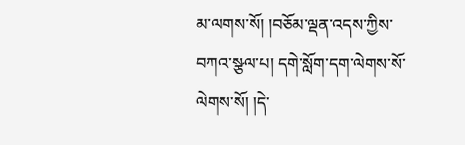མ་ལགས་སོ། །བཅོམ་ལྡན་འདས་ཀྱིས་བཀའ་སྩལ་པ། དགེ་སློག་དག་ལེགས་སོ་ལེགས་སོ། །དེ་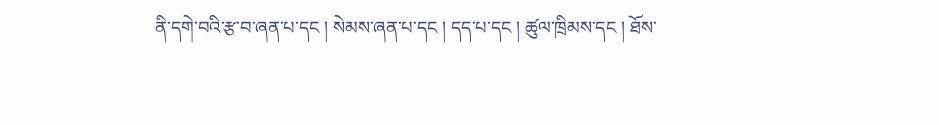ནི་དགེ་བའི་རྩ་བ་ཞན་པ་དང ། སེམས་ཞན་པ་དང ། དད་པ་དང ། ཚུལ་ཁྲིམས་དང ། ཐོས་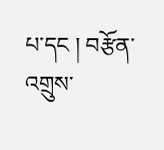པ་དང ། བརྩོན་འགྲུས་